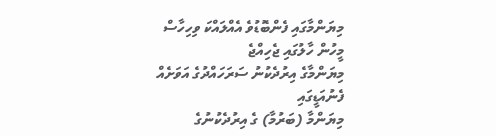މިޔަންމާގައި ފެންބޮޑުވެ އެއްލައްކަ ވިހިހާސް މީހުން ހާލުގައި ޖެހިއްޖެ
މިޔަންމާގެ އިރުދެކުނު ސަރަހައްދުގެ އަވަށެއް ފެނުއަޑީގައި
މިޔަންމާ (ބަރުމާ) ގެ އިރުދެކުނުގެ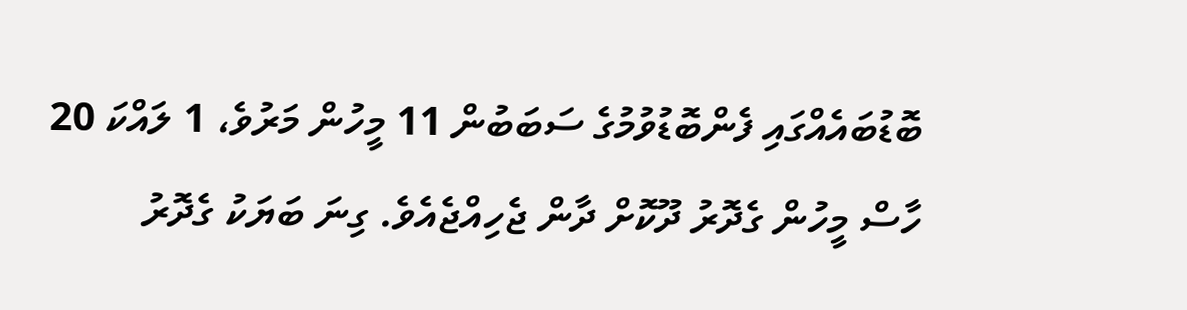ބޮޑުބައެއްގައި ފެންބޮޑުވުމުގެ ސަބަބުން 11 މީހުން މަރުވެ، 1 ލައްކަ 20 ހާސް މީހުން ގެދޮރު ދޫކޮށް ދާން ޖެހިއްޖެއެވެ. ގިނަ ބަޔަކު ގެދޮރު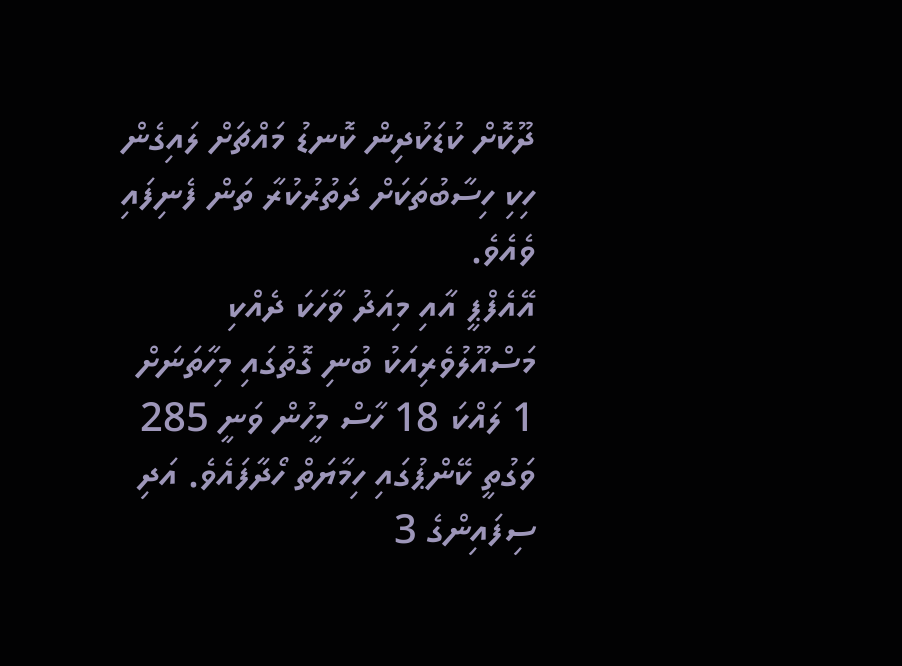ދޫކޮށް ކުޑަކުދިން ކޮނޑު މައްޗަށް ލައިގެން ހިކި ހިސާބުތަކަށް ދަތުރުކުރާ ތަން ފެނިފައި ވެއެވެ.
އޭއެފްޕީ އާއި މިއަދު ވާހަކަ ދެއްކި މަސްއޫލުވެރިއަކު ބުނި ގޮތުގައި މިހާތަނަށް 1 ލައްކަ 18 ހާސް މީހުން ވަނީ 285 ވަގުތީ ކޭންޕުގައި ހިމާޔަތް ހޯދާފައެވެ. އަދި ސިފައިންގެ 3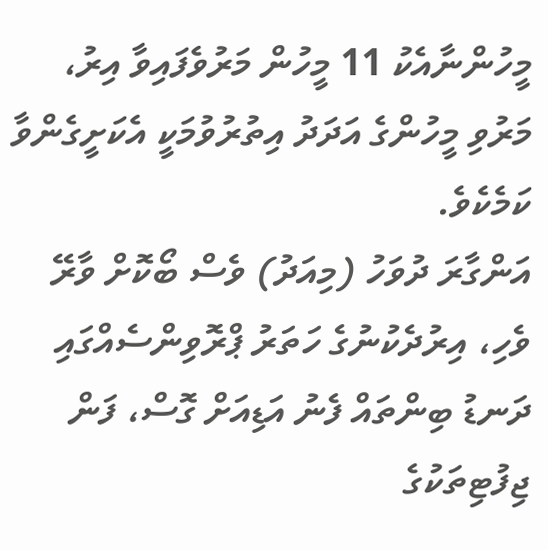މީހުންނާއެކު 11 މީހުން މަރުވެފައިވާ އިރު، މަރުވި މީހުންގެ އަދަދު އިތުރުވުމަކީ އެކަށީގެންވާ ކަމެކެވެ.
އަންގާރަ ދުވަހު (މިއަދު) ވެސް ބޯކޮށް ވާރޭ ވެހި، އިރުދެކުނުގެ ހަތަރު ޕްރޮވިންސެއްގައި ދަނޑު ބިންތައް ފެނު އަޑިއަށް ގޮސް، ފަން ޖިފުޓިތަކުގެ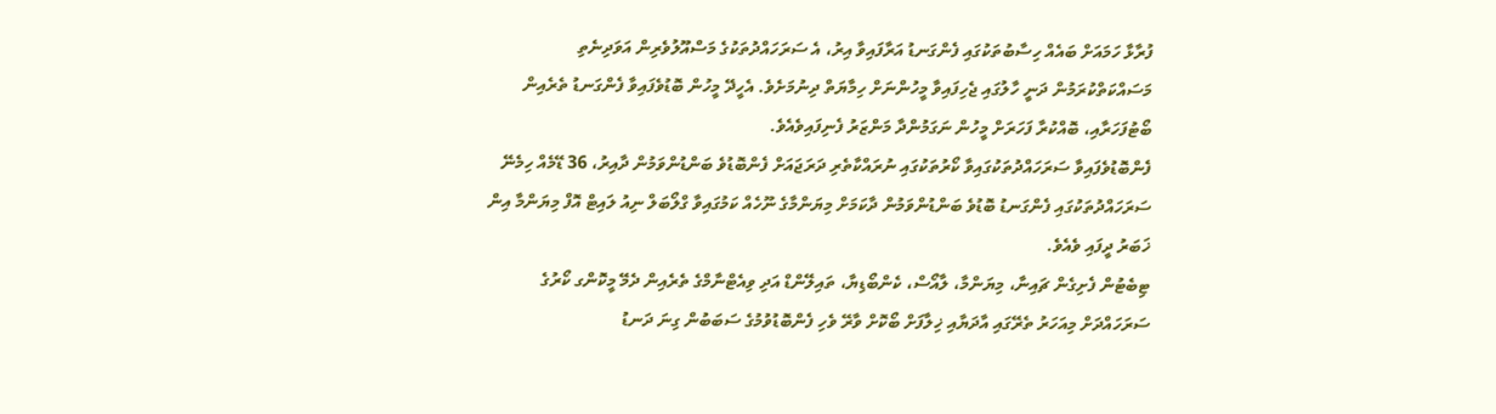ފުރާޅާ ހަމައަށް ބައެއް ހިސާބުތަކުގައި ފެންގަނޑު އަރާފައިވާ އިރު، އެ ސަރަހައްދުތަކުގެ މަސްއޫލުވެރިން އަވަދިނެތި މަސައްކަތްކުރަމުން ދަނީ ހާލުގައި ޖެހިފައިވާ މީހުންނަށް ހިމާޔަތް ދިނުމަށެވެ. އެހީދޭ މީހުން ބޮޑުވެފައިވާ ފެންގަނޑު ތެރެއިން ބޯޓުފަހަރާއި، ބޮއްކުރާ ފަހަރަށް މީހުން ނަގަމުންދާ މަންޒަރު ފެނިފައިވެއެވެ.
ފެންބޮޑުވެފައިވާ ސަރަހައްދުތަކުގައިވާ ކޯރުތަކުގައި ނުރައްކާތެރި ދަރަޖައަށް ފެންބޮޑުވެ ބަންޑުންވަމުން ދާއިރު، 36 ޑޭމެއް ހިމެނޭ ސަރަހައްދުތަކުގައި ފެންގަނޑު ބޮޑުވެ ބަންޑުންވަމުން ދާކަމަށް މިޔަންމާގެ ނޫހެއް ކަމުގައިވާ ގްލޯބަލް ނިއު ލައިޓް އޮފް މިޔަންމާ އިން ޚަބަރު ދީފައި ވެއެވެ.
ޓިބެޓުން ފެށިގެން ޗައިނާ، މިޔަންމާ، ލާއޯސް، ކެންބޯޑިޔާ، ތައިލޭންޑް އަދި ވިއެޓްނާމްގެ ތެރެއިން ދެމޭ މީކޮންގ ކޯރުގެ ސަރަހައްދަށް މިއަހަރު ތެރޭގައި އާދަޔާއި ޚިލާފަށް ބޯކޮށް ވާރޭ ވެހި ފެންބޮޑުވުމުގެ ސަބަބުން ގިނަ ދަނޑު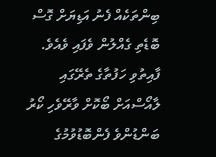ބިންތަކެއް ފެނު އަޑިޔަށް ގޮސް ބޮޑެތި ގެއްލުން ވެފައި ވެއެވެ.
ފާއިތުވި ހަފުތާގެ ތެރޭގައި ލާއޯސްއަށް ބޯކޮށް ވާރޭވެހި ކޯރު ބަންޑުންވެ ފެންބޮޑުވުމުގެ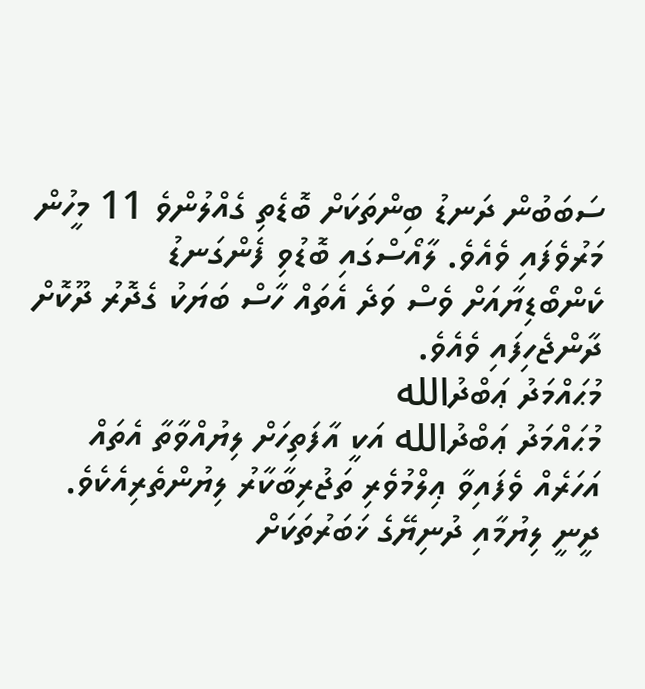ސަބަބުން ދަނޑު ބިންތަކަށް ބޮޑެތި ގެއްލުންވެ 11 މީހުން މަރުވެފައި ވެއެވެ. ލާއޯސްގައި ބޮޑުވި ފެންގަނޑު ކެންބޯޑިޔާއަށް ވެސް ވަދެ އެތައް ހާސް ބަޔަކު ގެދޮރު ދޫކޮށް ދާންޖެހިފައި ވެއެވެ.
މުޙައްމަދު ޢަބްދުالله
މުޙައްމަދު ޢަބްދުالله އަކީ އާފަތިހަށް ލިޔުއްވާތާ އެތައް އަހަރެއް ވެފައިވާ ޢިލްމުވެރި ތަޖުރިބާކާރު ލިޔުންތެރިއެކެވެ. ދީނީ ލިޔުމާއި ދުނިޔޭގެ ޚަބަރުތަކަށް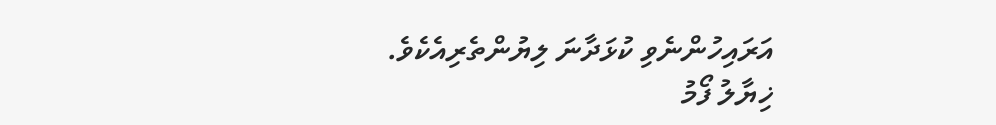އަރައިހުންނެވި ކުޅަދާނަ ލިޔުންތެރިއެކެވެ.
ޚިޔާލު ފޯމު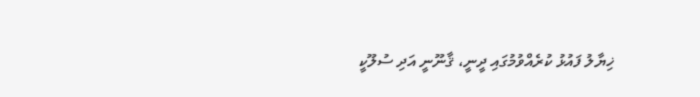ޚިޔާލު ފައުޅު ކުރެއްވުމުގައި ދީނީ، ޤާނޫނީ އަދި ސުލޫކީ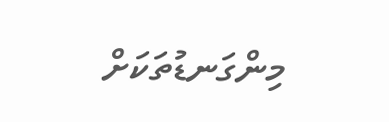މިންގަނޑުތަކަށް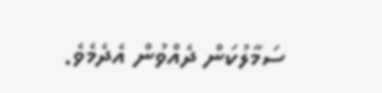ސަމާލުކަން ދެއްވުން އެދެމެވެ.